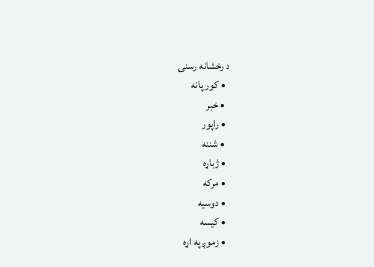د رخشانه رسنۍ
  • کور پانه
  • خبر
  • راپور
  • شننه
  • ژباړه
  • مرکه
  • دوسیه
  • کیسه
  • زموږ په اړه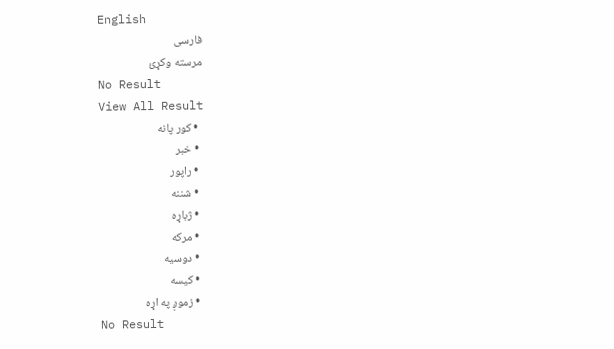English
فارسی
مرسته وکړئ
No Result
View All Result
  • کور پانه
  • خبر
  • راپور
  • شننه
  • ژباړه
  • مرکه
  • دوسیه
  • کیسه
  • زموږ په اړه
No Result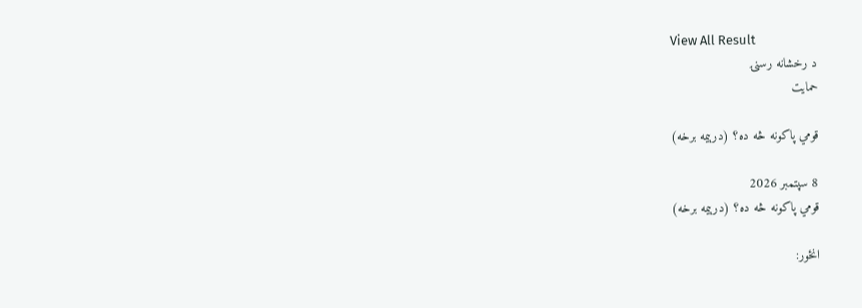View All Result
د رخشانه رسنۍ
حمایت

قومي پاکونه څه ده؟ (درېیمه برخه)

8 سپتمبر 2026
قومي پاکونه څه ده؟ (درېیمه برخه)

انځور: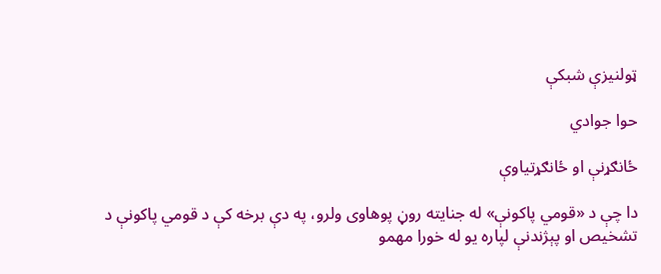ټولنیزې شبکې

حوا جوادي

ځانګړنې او ځانګړتیاوې

دا چې د «قومي پاکونې» له جنایته روڼ پوهاوی ولرو، په دې برخه کې د قومي پاکونې د تشخیص او پېژندنې لپاره یو له خورا مهمو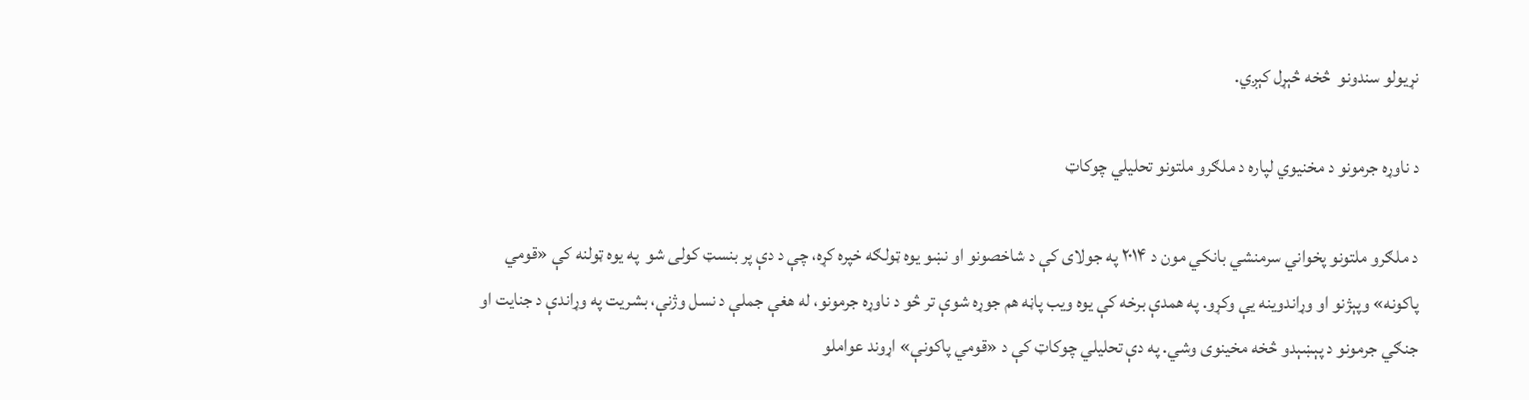نړیولو سندونو  څخه څېړل کېږي.

د ناوړه جرمونو د مخنیوي لپاره د ملګرو ملتونو تحلیلي چوکاټ

د ملګرو ملتونو پخواني سرمنشي بانکي مون د ۲۰۱۴ په جولای کې د شاخصونو او نښو یوه ټولګه خپره کړه، چې د دې پر بنسټ کولی شو  په یوه ټولنه کې «قومي پاکونه» وپېژنو او وړاندوینه یې وکړو. په همدې برخه کې یوه ویب پاڼه هم جوړه شوې تر څو د ناوړه جرمونو، له هغې جملې د نسل وژنې، بشريت په وړاندې د جنایت او جنګي جرمونو د پېښېدو څخه مخینوی وشي. په دې تحلیلي چوکاټ کې د «قومي پاکونې» اړوند عواملو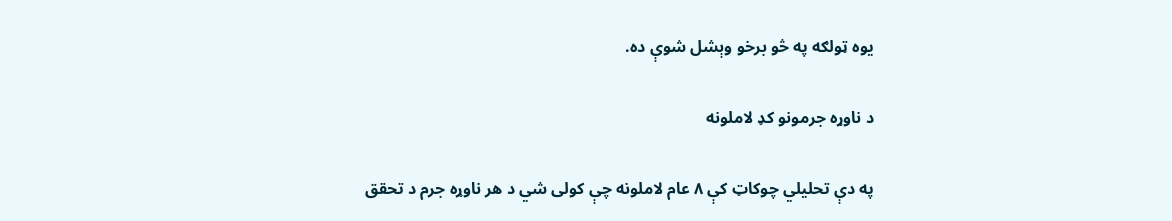یوه ټولګه په څو برخو وېشل شوې ده.

د ناوړه جرمونو کډ لاملونه

په دې تحلیلي چوکاټ کې ۸ عام لاملونه چې کولی شي د هر ناوړه جرم د تحقق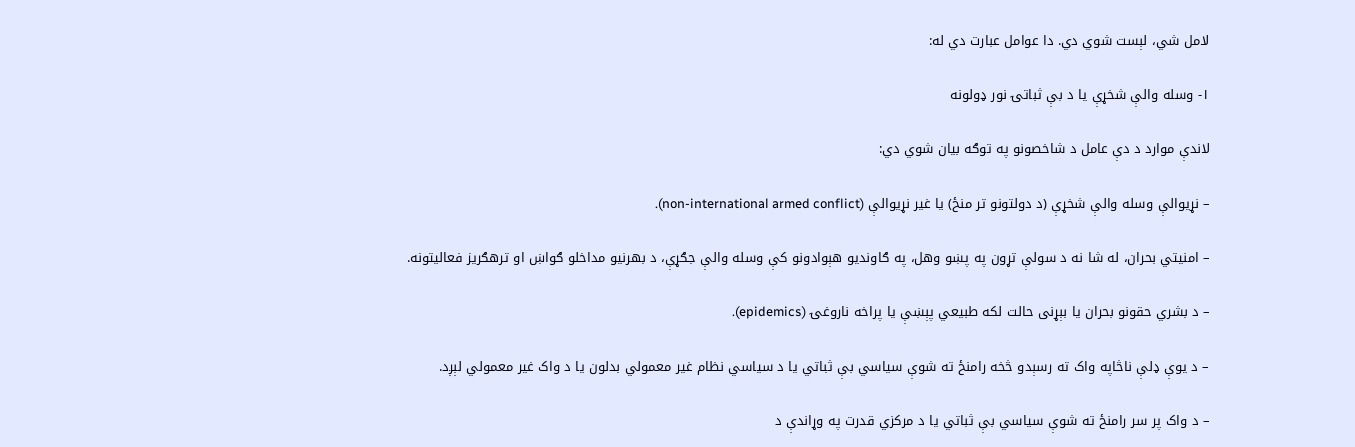لامل شي، لېست شوي دي. دا عوامل عبارت دي له:

۱- وسله والې شخړې یا د بې ثباتۍ نور ډولونه

لاندې موارد د دې عامل د شاخصونو په توګه بیان شوي دي:

– نړیوالې وسله والې شخړې (د دولتونو تر منځ) یا غیر نړیوالې (non-international armed conflict).

– امنیتي بحران، له شا نه د سولې تړون په پښو وهل، په ګاوندیو هېوادونو کې وسله والې جګړې، د بهرنیو مداخلو ګواښ او ترهګریز فعالیتونه.

– د بشري حقونو بحران یا بېړنی حالت لکه طبیعي پېښې یا پراخه ناروغۍ (epidemics).

– د یوې ډلې ناڅاپه واک ته رسېدو څخه رامنځ ته شوې سیاسي بې ثباتي یا د سیاسي نظام غیر معمولي بدلون یا د واک غیر معمولي لېږد.

– د واک پر سر رامنځ ته شوې سیاسي بې ثباتي یا د مرکزي قدرت په وړاندې د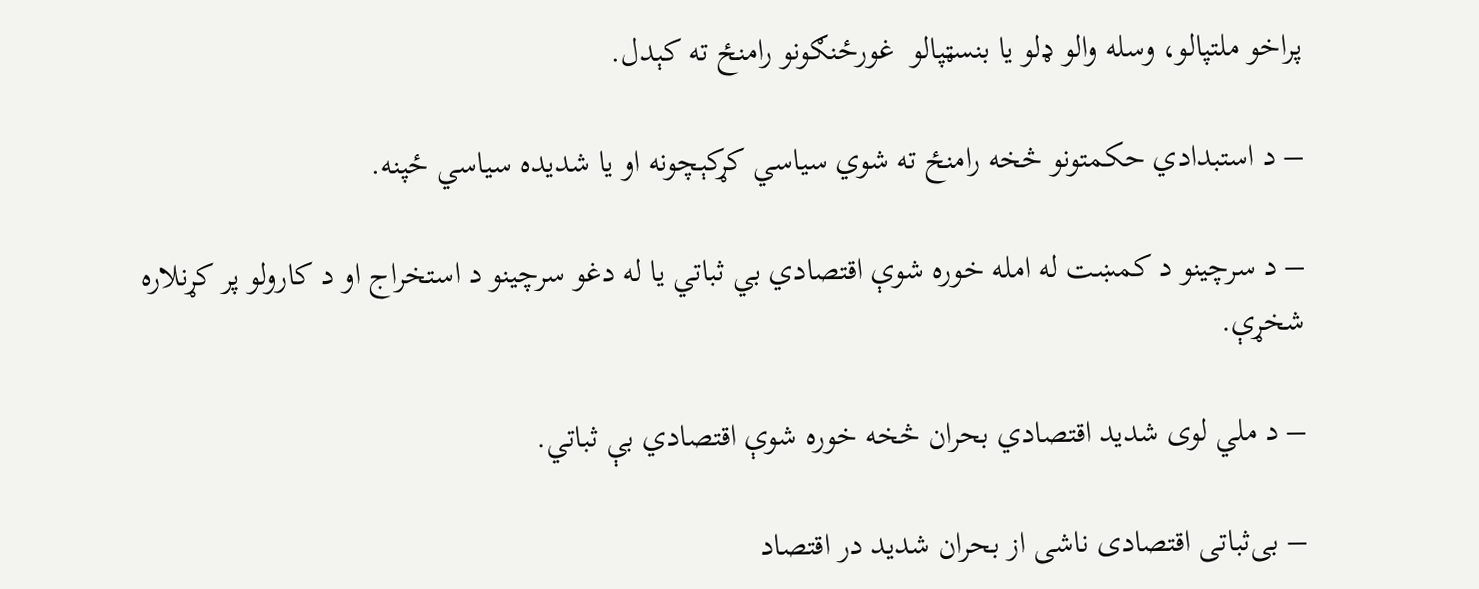پراخو ملتپالو، وسله والو ډلو یا بنسټپالو  غورځنګونو رامنځ ته کېدل.

– د استبدادي حکمتونو څخه رامنځ ته شوي سیاسي کړکېچونه او یا شدیده سیاسي ځپنه.

– د سرچینو د کمښت له امله خوره شوې اقتصادي بي ثباتي یا له دغو سرچینو د استخراج او د کارولو پر کړنلاره شخړې.

– د ملي لوی شدید اقتصادي بحران څخه خوره شوې اقتصادي بې ثباتي.

– بی‌ثباتی اقتصادی ناشی از بحران شدید در اقتصاد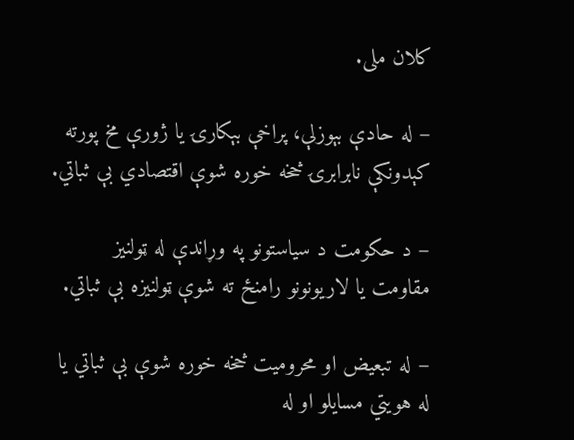کلان ملی.

– له حادې بېوزلې، پراخې بېکارۍ یا ژورې مخ پورته کېدونکې نابرابرۍ څخه خوره شوې اقتصادي بې ثباتي.

– د حکومت د سیاستونو په وړاندې له ټولنیز مقاومت یا لاریونونو رامنځ ته شوې ټولنیزه بې ثباتي.

– له تبعیض او محرومیت څخه خوره شوې بې ثباتي یا له هویتي مسایلو او له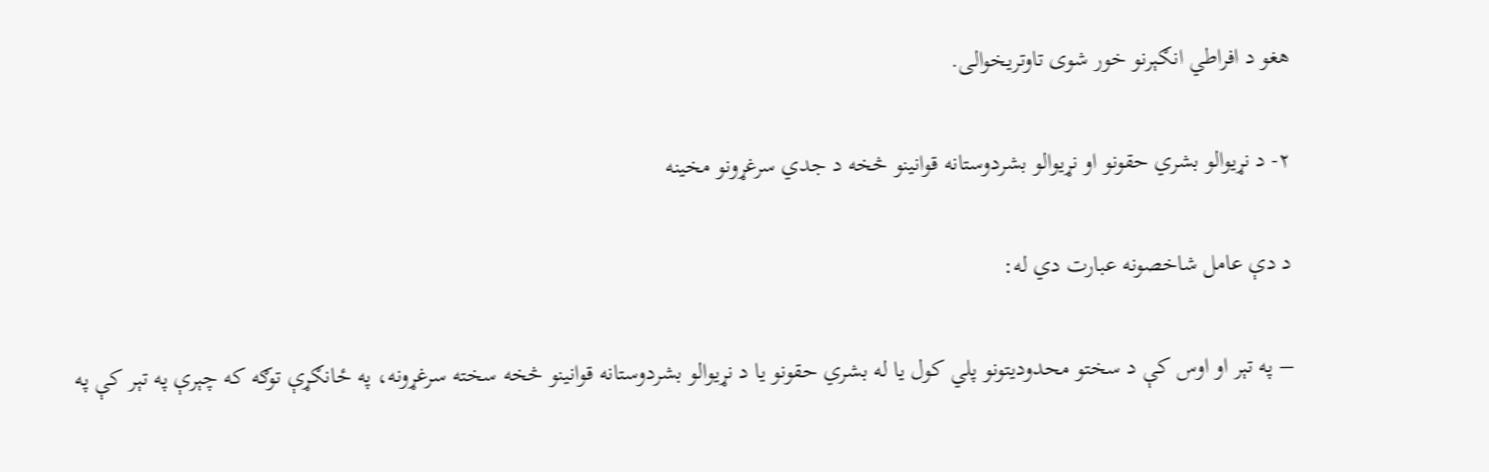هغو د افراطي انګېرنو خور شوی تاوتریخوالی.

۲- د نړیوالو بشري حقونو او نړیوالو بشردوستانه قوانینو څخه د جدي سرغړونو مخینه

د دې عامل شاخصونه عبارت دي له:

– په تېر او اوس کې د سختو محدودیتونو پلي کول یا له بشري حقونو یا د نړیوالو بشردوستانه قوانینو څخه سخته سرغړونه، په ځانګړې توګه که چېرې په تېر کې په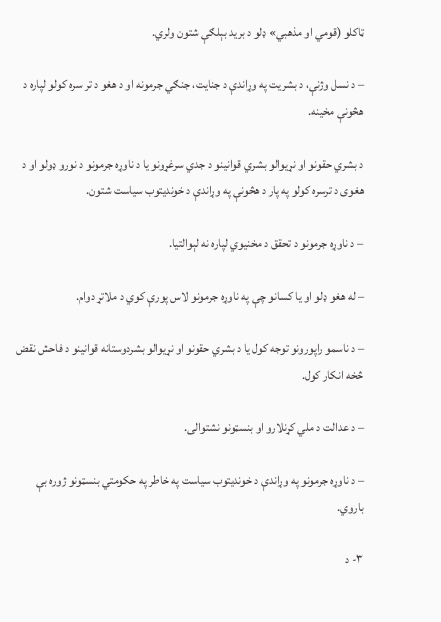ټاکلو (قومي او مذهبي» ډلو د برید بېلګې شتون ولري.

– د نسل وژنې، د بشریت په وړاندې د جنایت، جنګي جرمونه او د هغو د تر سره کولو لپاره د هڅونې مخینه.

د بشري حقونو او نړیوالو بشري قوانینو د جدي سرغړونو یا د ناوړه جرمونو د نورو ډولو او د هغوی د ترسره کولو په پار د هڅونې په وړاندې د خوندیتوب سیاست شتون.

– د ناوړه جرمونو د تحقق د مخنیوي لپاره نه لېوالتیا.

– له هغو ډلو او یا کسانو چې په ناوړه جرمونو لاس پورې کوي د ملاتړ دوام.

– د ناسمو راپورونو توجه کول یا د بشري حقونو او نړیوالو بشردوستانه قوانینو د فاحش نقض څخه انکار کول.

– د عدالت د ملي کړنلارو او بنسټونو نشتوالی.

– د ناوړه جرمونو په وړاندې د خوندیتوب سیاست په خاطر په حکومتي بنسټونو ژوره بې باروي.

۳- د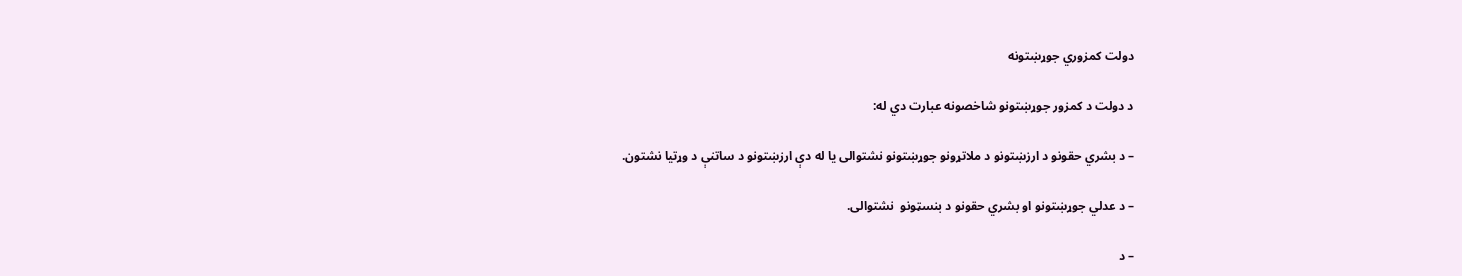دولت کمزوري جوړښتونه

د دولت د کمزور جوړښتونو شاخصونه عبارت دي له:

– د بشري حقونو د ارزښتونو د ملاتړونو جوړښتونو نشتوالی یا له دې ارزښتونو د ساتنې د وړتیا نشتون.

– د عدلي جوړښتونو او بشري حقونو د بنسټونو  نشتوالی.

– د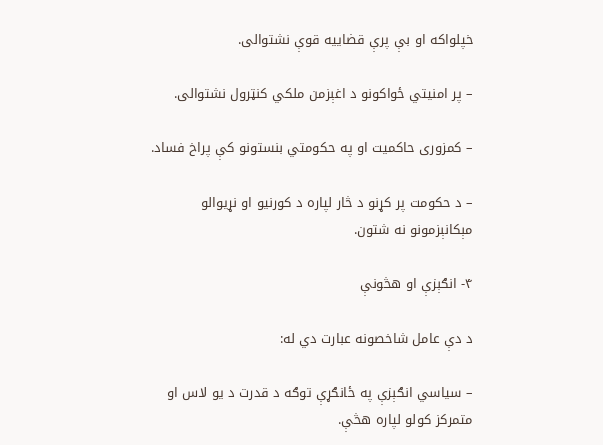خپلواکه او بې پرې قضاییه قوې نشتوالی.

– پر امنیتي ځواکونو د اغېزمن ملکي کنټرول نشتوالی.

– کمزوری حاکمیت او په حکومتي بنستونو کې پراخ فساد.

– د حکومت پر کړنو د څار لپاره د کورنیو او نړیوالو مېکانېزمونو نه شتون.

۴- انګېزې او هڅونې

د دې عامل شاخصونه عبارت دي له:

– سیاسي انګېزې په ځانګړې توګه د قدرت د یو لاس او متمرکز کولو لپاره هڅې.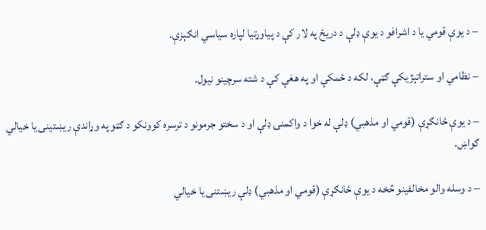– د یوې قومي یا د اشرافو د یوې ډلې د دریځ په لار کې د پیاوړتیا لپاره سیاسي انګېزې.

– نظامي او ستراتېژيکې ګټې، لکه د ځمکې او په هغې کې د شته سرچینو نیول.

– د یوې ځانګړې (قومي او مذهبي) ډلې له خوا د واکمنۍ ډلې او د سختو جرمونو د ترسره کوونکو د ګټو په وړاندې ریښتینی یا خیالي ګواښ.

– د وسله والو مخالفینو څخه د یوې ځانګړې (قومي او مذهبي) ډلې ریښتنی یا خیالي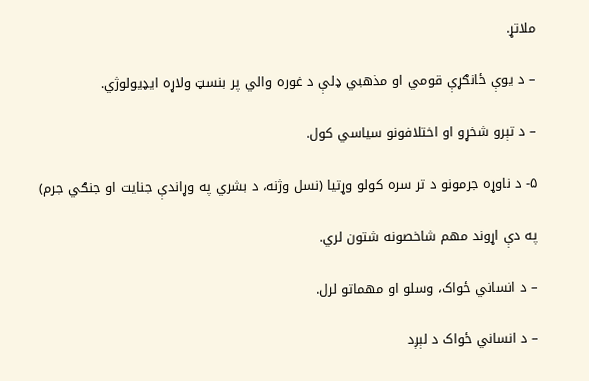ملاتړ.

– د یوې ځانګړې قومي او مذهبي ډلې د غوره والي پر بنسټ ولاړه ایډیولوژي.

– د تېرو شخړو او اختلافونو سیاسي کول.

۵- د ناوړه جرمونو د تر سره کولو وړتیا (نسل وژنه، د بشري په وړاندې جنایت او جنګي جرم)

په دې اړوند مهم شاخصونه شتون لري.

– د انساني ځواک، وسلو او مهماتو لرل.

– د انساني ځواک د لېږد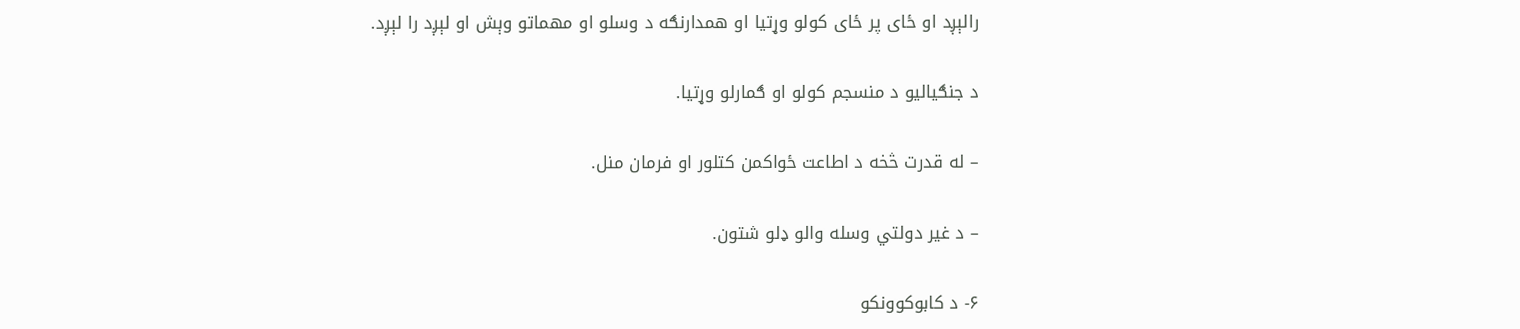رالېږد او ځای پر ځای کولو وړتیا او همدارنګه د وسلو او مهماتو وېش او لېږد را لېږد.

د جنګیالیو د منسجم کولو او ګمارلو وړتیا.

– له قدرت څخه د اطاعت ځواکمن کتلور او فرمان منل.

– د غیر دولتي وسله والو ډلو شتون.

۶- د کابوکوونکو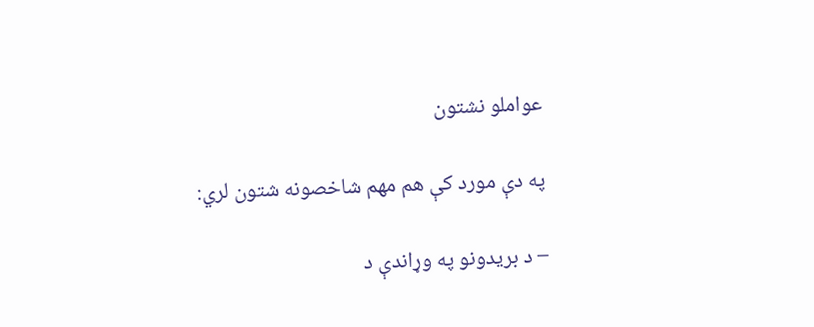عواملو نشتون

په دې مورد کې هم مهم شاخصونه شتون لري:

– د بریدونو په وړاندې د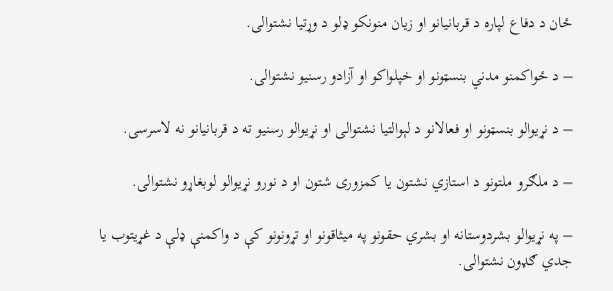ځان د دفاع لپاره د قربانیانو او زیان منونکو ډلو د وړتیا نشتوالی.

– د ځواکمنو مدني بنسټونو او خپلواکو او آزادو رسنیو نشتوالی.

– د نړیوالو بنسټونو او فعالانو د لېوالتیا نشتوالی او نړیوالو رسنیو ته د قربانیانو نه لاسرسی.

– د ملګرو ملتونو د استازي نشتون یا کمزوری شتون او د نورو نړیوالو لوبغاړو نشتوالی.

– په نړیوالو بشردوستانه او بشري حقونو په میثاقونو او تړونونو کې د واکمنې ډلې د غړیتوب یا جدي ګډون نشتوالی.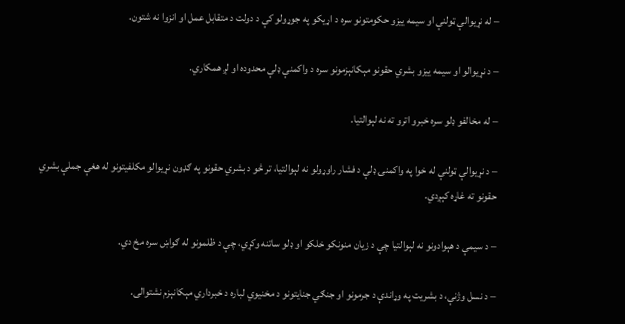– له نړیوالې ټولنې او سیمه ییزو حکومتونو سره د اړیکو په جوړولو کې د دولت د متقابل عمل او انزوا نه شتون.

– د نړیوالو او سیمه ییزو بشري حقونو مېکانېزمونو سره د واکمنې ډلې محدوده او لږ همکاري.

– له مخالفو ډلو سره خبرو اترو ته نه لېوالتیا.

– د نړیوالې ټولنې له خوا په واکمنۍ ډلې د فشار راوړولو نه لېوالتیا، تر څو د بشري حقونو په ګډون نړیوالو مکلفیتونو له هغې جملې بشري حقونو ته غاړه کېږدي.

– د سیمې د هېوادونو نه لېوالتیا چې د زیان منونکو خلکو او ډلو ساتنه وکړي، چې د ظلمونو له ګواښ سره مخ دي.

– د نسل وژنې، د بشريت په وړاندې د جرمونو او جنګي جنایتونو د مخنیوي لباره د خبرداري مېکانېزم نشتوالی.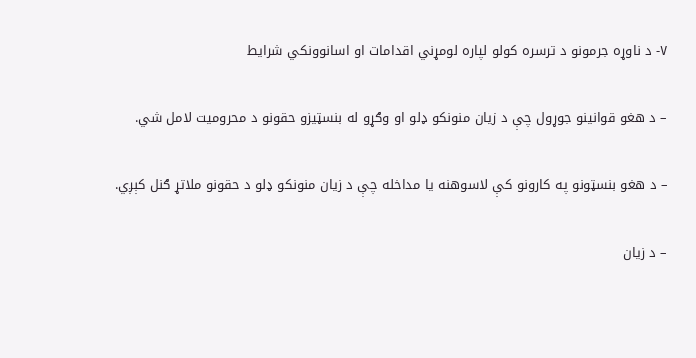۷- د ناوړه جرمونو د ترسره کولو لپاره لومړني اقدامات او اسانوونکي شرایط

– د هغو قوانینو جوړول چې د زیان منونکو ډلو او وګړو له بنسټیزو حقونو د محرومیت لامل شي.

– د هغو بنسټونو په کارونو کې لاسوهنه یا مداخله چې د زیان منونکو ډلو د حقونو ملاتړ ګنل کېږي.

– د زیان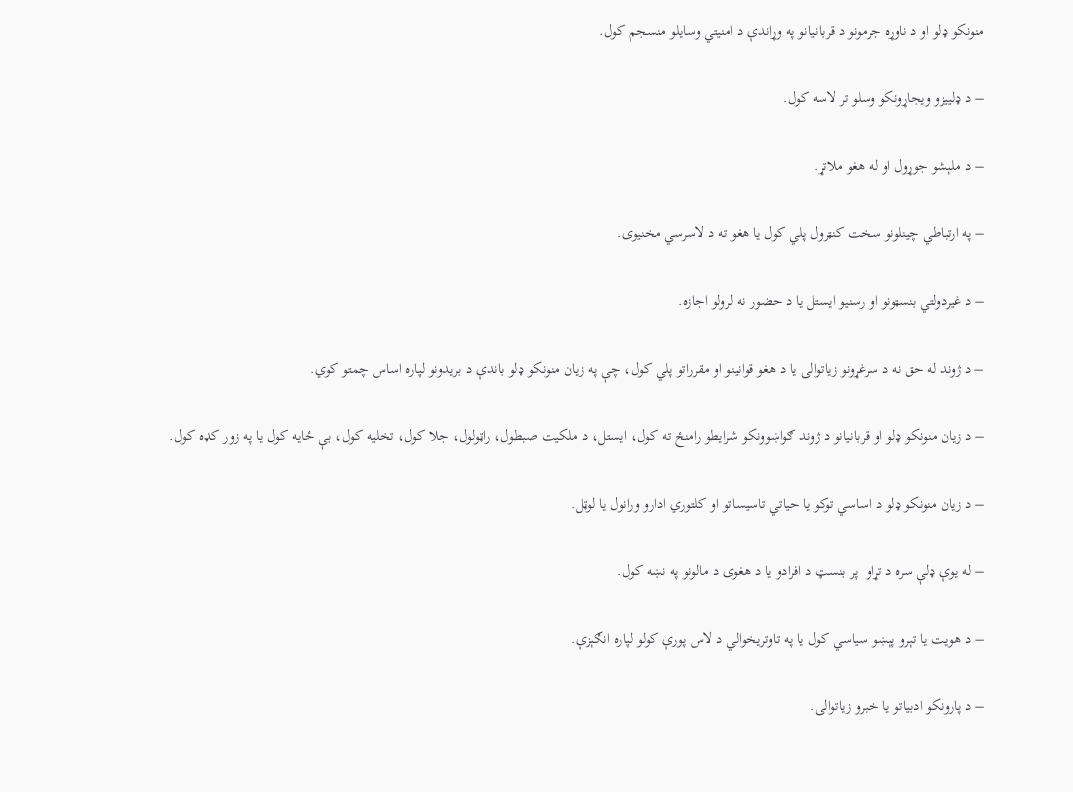منونکو ډلو او د ناوړه جرمونو د قربانیانو په وړاندې د امنیتي وسایلو منسجم کول.

– د ډلییزو ویجاړونکو وسلو تر لاسه کول.

– د ملېشو جوړول او له هغو ملاتړ.

– په ارتباطي چینلونو سخت کنټرول پلي کول یا هغو ته د لاسرسي مخنیوی.

– د غیردولتي بنسټونو او رسنیو ایستل یا د حضور نه لرولو اجازه.

– د ژوند له حق نه د سرغړونو زیاتوالی یا د هغو قوانینو او مقرراتو پلي کول، چې په زیان منونکو ډلو باندې د بریدونو لپاره اساس چمتو کوي.

– د زیان منونکو ډلو او قربانیانو د ژوند ګواښوونکو شرایطو رامنځ ته کول، ایستل، د ملکیت صبطول، راټولول، جلا کول، تخلیه کول، بې ځایه کول یا په زور کډه کول.

– د زیان منونکو ډلو د اساسي توکو یا حیاتي تاسیساتو او کلتوري ادارو ورانول یا لوټل.

– له یوې ډلې سره د تړاو  پر بنسټ د افرادو یا د هغوی د مالونو په نښه کول.

– د هویت یا تېرو پېښو سیاسي کول یا په تاوتریخوالي د لاس پورې کولو لپاره انګېزې.

– د پارونکو ادبیاتو یا خبرو زیاتوالی.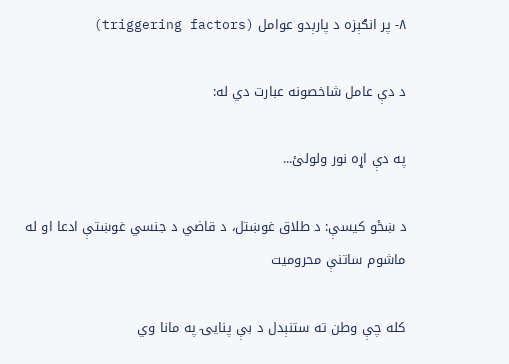۸- پر انګېزه د پارېدو عوامل (triggering factors)

د دې عامل شاخصونه عبارت دي له:

په دې اړه نور ولولئ...

د ښځو کیسې: د طلاق غوښتل، د قاضي د جنسي غوښتې ادعا او له ماشوم ساتنې محرومیت

کله چې وطن ته ستنېدل د بې پنایۍ په مانا وي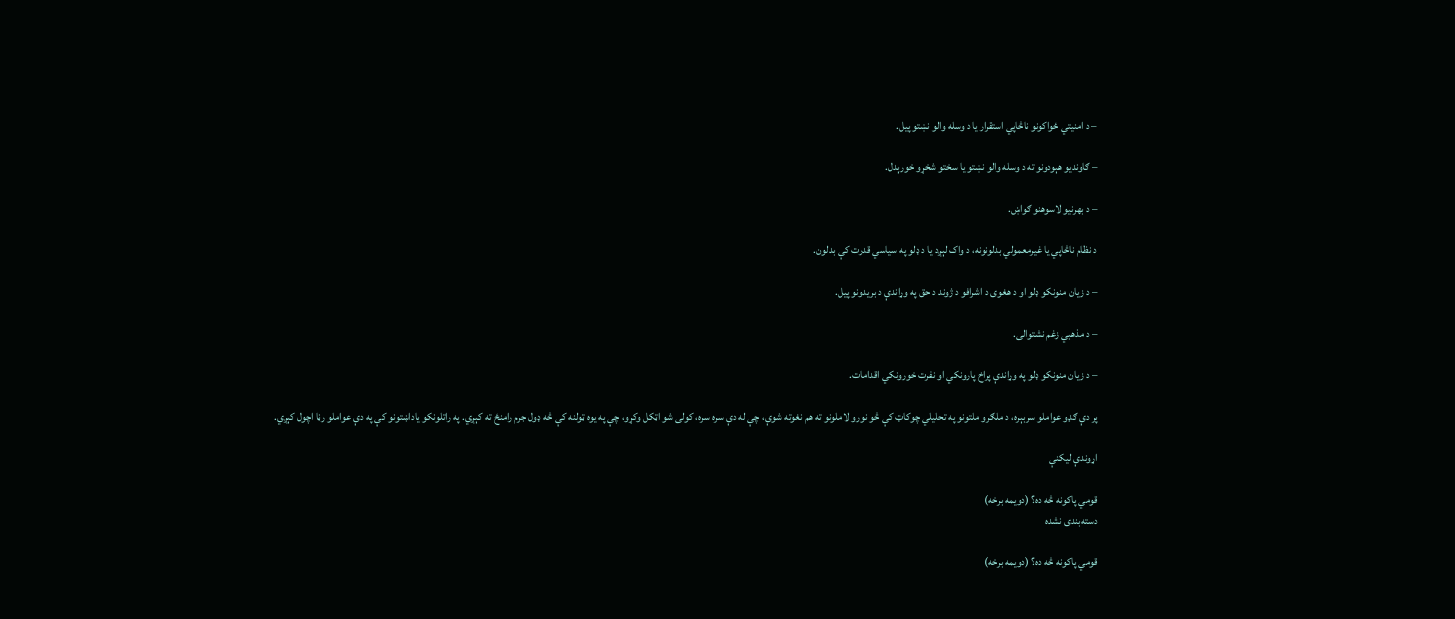– د امنیتي ځواکونو ناڅاپي استقرار یا د وسله والو نښتو پیل.

– ګاوندیو هېودونو ته د وسله والو نښتو یا سختو شخړو خورېدل.

– د بهرنیو لاسوهنو ګواښ.

د نظام ناڅاپي یا غیرمعمولي بدلونونه، د واک لېږد یا د ډلو په سیاسي قدرت کې بدلون.

– د زیان منونکو ډلو او د هغوی د اشرافو د ژوند د حق په وړاندې د بریدونو پیل.

– د مذهبي زغم نشتوالی.

– د زیان منونکو ډلو په وړاندې پراخ پارونکي او نفرت خورونکي اقدامات.

پر دې ګډو عواملو سربېره، د ملګرو ملتونو په تحلیلي چوکاټ کې څو نورو لاملونو ته هم نغوته شوې، چې له دې سره سره، کولی شو اټکل وکړو، چې په یوه ټولنه کې څه ډول جرم رامنځ ته کېږي. په راتلونکو یاداښتونو کې په دې عواملو رڼا اچول کېږي.

اړوندې لیکنې

قومي پاکونه څه ده؟ (دویمه برخه)
دسته‌بندی نشده

قومي پاکونه څه ده؟ (دویمه برخه)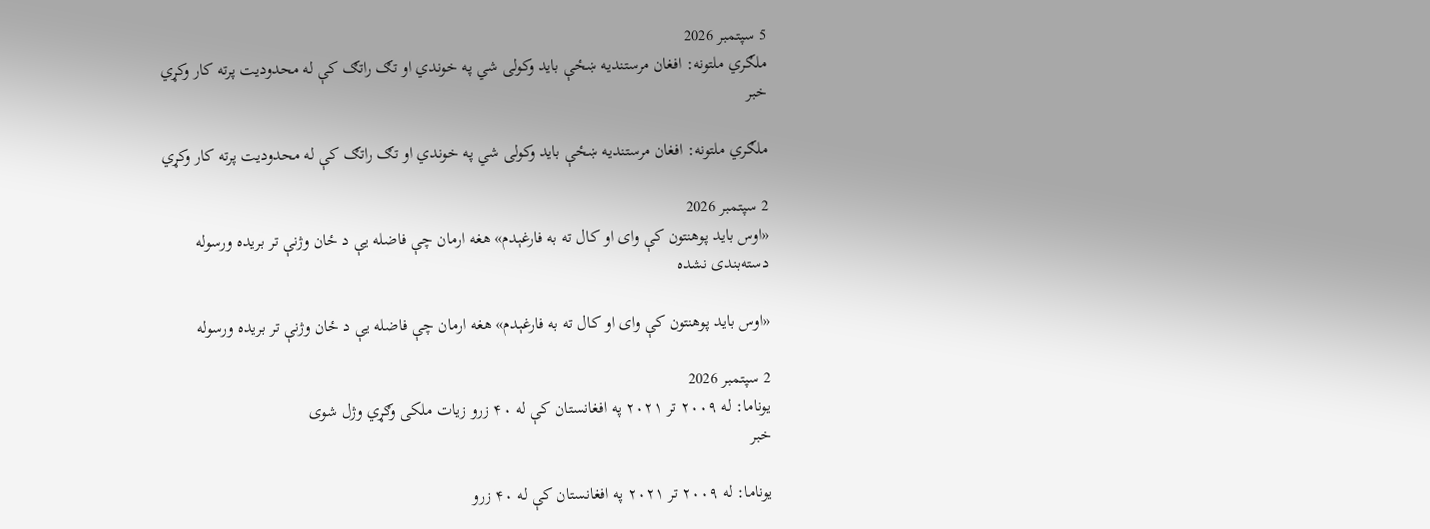5 سپتمبر 2026
ملګري ملتونه: افغان مرستندیه ښځې باید وکولی شي په خوندي او تګ راتګ کې له محدودیت پرته کار وکړي
خبر

ملګري ملتونه: افغان مرستندیه ښځې باید وکولی شي په خوندي او تګ راتګ کې له محدودیت پرته کار وکړي

2 سپتمبر 2026
«اوس باید پوهنتون کې وای او کال ته به فارغېدم» هغه ارمان چې فاضله یې د ځان وژنې تر بریده ورسوله
دسته‌بندی نشده

«اوس باید پوهنتون کې وای او کال ته به فارغېدم» هغه ارمان چې فاضله یې د ځان وژنې تر بریده ورسوله

2 سپتمبر 2026
یوناما: له ۲۰۰۹ تر ۲۰۲۱ په افغانستان کې له ۴۰ زرو زیات ملکی وګړي وژل شوی
خبر

یوناما: له ۲۰۰۹ تر ۲۰۲۱ په افغانستان کې له ۴۰ زرو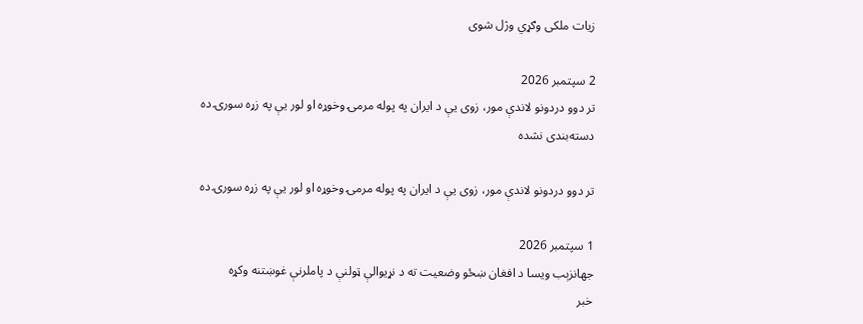زیات ملکی وګړي وژل شوی

2 سپتمبر 2026
تر دوو دردونو لاندې مور، زوی یې د ایران په پوله مرمۍ وخوړه او لور یې په زړه سورۍ ده
دسته‌بندی نشده

تر دوو دردونو لاندې مور، زوی یې د ایران په پوله مرمۍ وخوړه او لور یې په زړه سورۍ ده

1 سپتمبر 2026
جهانزېب ویسا د افغان ښځو وضعیت ته د نړیوالې ټولنې د پاملرنې غوښتنه وکړه
خبر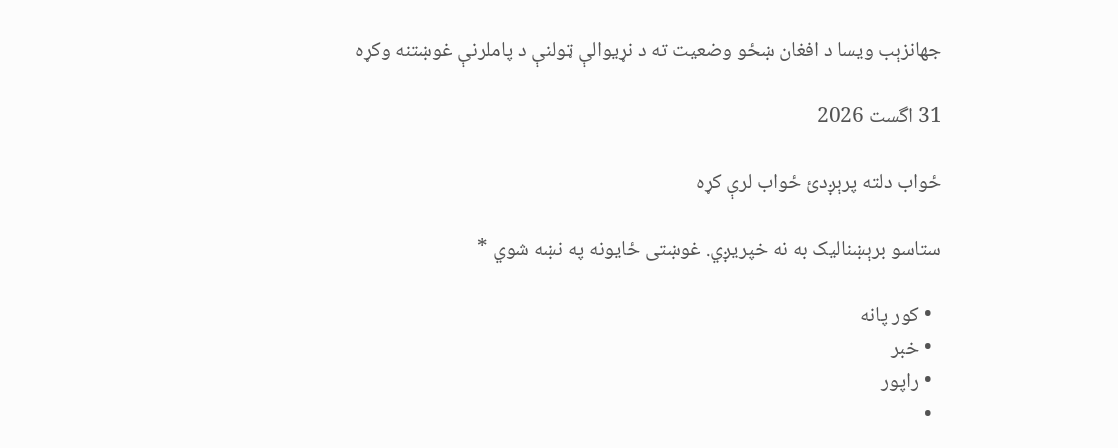جهانزېب ویسا د افغان ښځو وضعیت ته د نړیوالې ټولنې د پاملرنې غوښتنه وکړه

31 اگست 2026

ځواب دلته پرېږدئ ځواب لرې کړه

ستاسو برېښناليک به نه خپريږي. غوښتى ځایونه په نښه شوي *

  • کور پانه
  • خبر
  • راپور
  •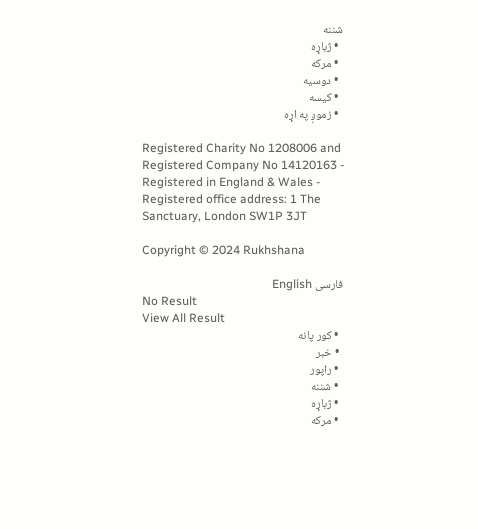شننه
  • ژباړه
  • مرکه
  • دوسیه
  • کیسه
  • زموږ په اړه

Registered Charity No 1208006 and Registered Company No 14120163 - Registered in England & Wales - Registered office address: 1 The Sanctuary, London SW1P 3JT

Copyright © 2024 Rukhshana

فارسی English
No Result
View All Result
  • کور پانه
  • خبر
  • راپور
  • شننه
  • ژباړه
  • مرکه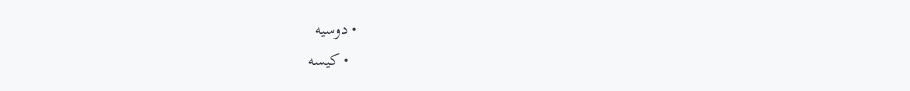• دوسیه
  • کیسه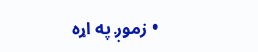• زموږ په اړه